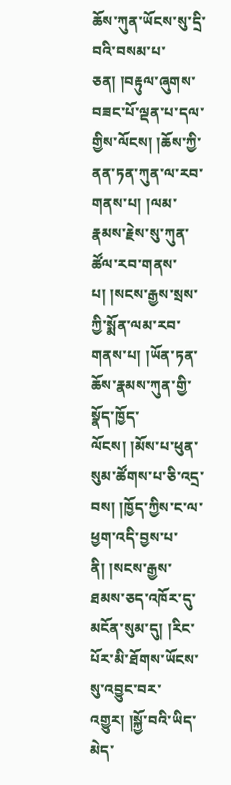ཆོས་ཀུན་ཡོངས་སུ་དྲི་བའི་བསམ་པ་ཅན། །བརྟུལ་ཞུགས་བཟང་པོ་ལྡན་པ་དལ་གྱིས་ལོངས། །ཆོས་ཀྱི་ནན་ཏན་ཀུན་ལ་རབ་གནས་པ། །ལམ་རྣམས་རྗེས་སུ་ཀུན་ཚོལ་རབ་གནས་པ། །སངས་རྒྱས་སྲས་ཀྱི་སྨོན་ལམ་རབ་གནས་པ། །ཡོན་ཏན་ཆོས་རྣམས་ཀུན་གྱི་སྣོད་ཁྱོད་ལོངས། །མོས་པ་ཕུན་སུམ་ཚོགས་པ་ཅི་འདྲ་བས། །ཁྱོད་ཀྱིས་ང་ལ་ཕྱག་འདི་བྱས་པ་ནི། །སངས་རྒྱས་ཐམས་ཅད་འཁོར་དུ་མངོན་སུམ་དུ། །རིང་པོར་མི་ཐོགས་ཡོངས་སུ་འབྱུང་བར་འགྱུར། །སྐྱོ་བའི་ཡིད་མེད་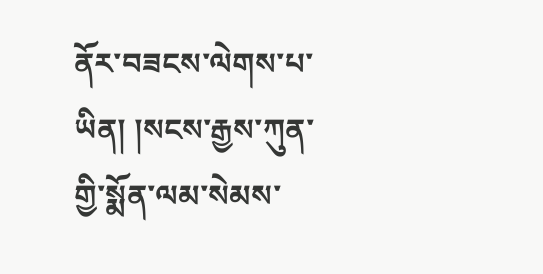ནོར་བཟངས་ལེགས་པ་ཡིན། །སངས་རྒྱས་ཀུན་གྱི་སྨོན་ལམ་སེམས་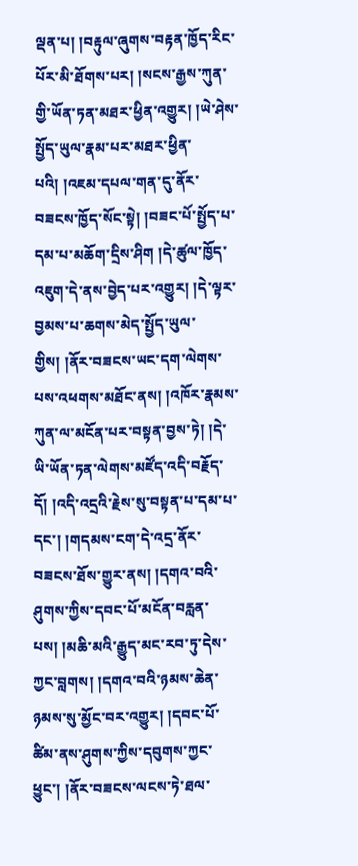ལྡན་པ། །བརྟུལ་ཞུགས་བརྟན་ཁྱོད་རིང་པོར་མི་ཐོགས་པར། །སངས་རྒྱས་ཀུན་གྱི་ཡོན་ཏན་མཐར་ཕྱིན་འགྱུར། །ཡེ་ཤེས་སྤྱོད་ཡུལ་རྣམ་པར་མཐར་ཕྱིན་པའི། །འཇམ་དཔལ་གན་དུ་ནོར་བཟངས་ཁྱོད་སོང་སྟེ། །བཟང་པོ་སྤྱོད་པ་དམ་པ་མཆོག་དྲིས་ཤིག །དེ་ཚུལ་ཁྱོད་འཇུག་དེ་ནས་བྱེད་པར་འགྱུར། །དེ་ལྟར་བྱམས་པ་ཆགས་མེད་སྤྱོད་ཡུལ་གྱིས། །ནོར་བཟངས་ཡང་དག་ལེགས་པས་འཕགས་མཐོང་ནས། །འཁོར་རྣམས་ཀུན་ལ་མངོན་པར་བསྟན་བྱས་ཏེ། །དེ་ཡི་ཡོན་ཏན་ལེགས་མཛོད་འདི་བརྗོད་དོ། །འདི་འདྲའི་རྗེས་སུ་བསྟན་པ་དམ་པ་དང་། །གདམས་ངག་དེ་འདྲ་ནོར་བཟངས་ཐོས་གྱུར་ནས། །དགའ་བའི་ཤུགས་ཀྱིས་དབང་པོ་མངོན་བརླན་པས། །མཆི་མའི་རྒྱུད་མང་རབ་ཏུ་དེས་ཀྱང་བླགས། །དགའ་བའི་ཉམས་ཆེན་ཉམས་སུ་མྱོང་བར་འགྱུར། །དབང་པོ་ཚིམ་ནས་ཤུགས་ཀྱིས་དབུགས་ཀྱང་ཕྱུང་། །ནོར་བཟངས་ལངས་ཏེ་ཐལ་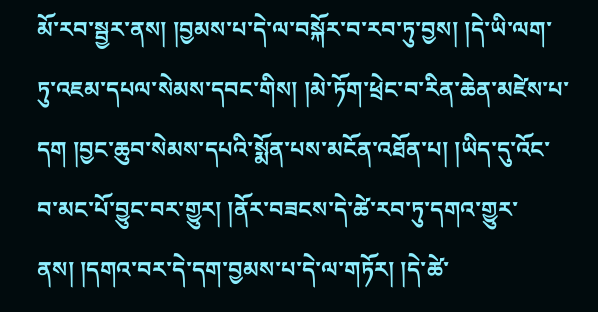མོ་རབ་སྦྱར་ནས། །བྱམས་པ་དེ་ལ་བསྐོར་བ་རབ་ཏུ་བྱས། །དེ་ཡི་ལག་ཏུ་འཇམ་དཔལ་སེམས་དབང་གིས། །མེ་ཏོག་ཕྲེང་བ་རིན་ཆེན་མཛེས་པ་དག །བྱང་ཆུབ་སེམས་དཔའི་སྨོན་པས་མངོན་འཐོན་པ། །ཡིད་དུ་འོང་བ་མང་པོ་བྱུང་བར་གྱུར། །ནོར་བཟངས་དེ་ཚེ་རབ་ཏུ་དགའ་གྱུར་ནས། །དགའ་བར་དེ་དག་བྱམས་པ་དེ་ལ་གཏོར། །དེ་ཚེ་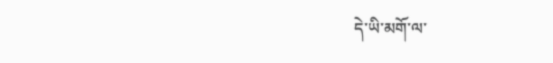དེ་ཡི་མགོ་ལ་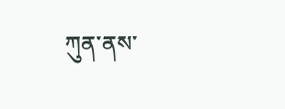ཀུན་ནས་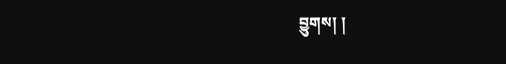བྱུགས། །